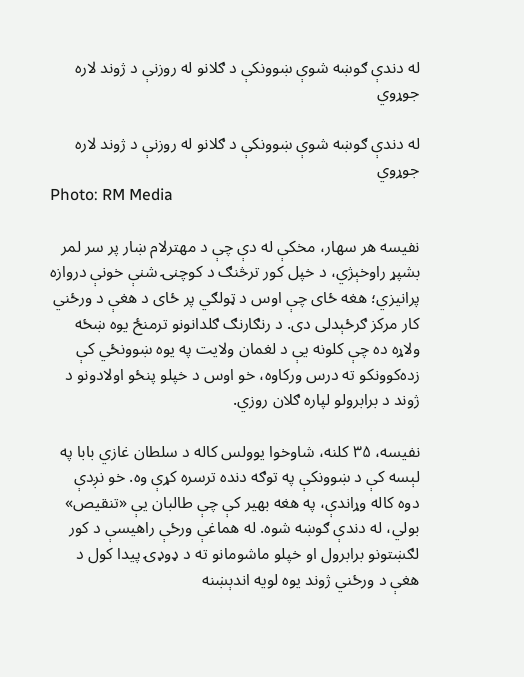له دندې ګوښه شوې ښوونکې د ګلانو له روزنې د ژوند لاره جوړوي

له دندې ګوښه شوې ښوونکې د ګلانو له روزنې د ژوند لاره جوړوي
Photo: RM Media

نفیسه هر سهار، مخکې له دې چې د مهترلام ښار پر سر لمر بشپړ راوخېژي، د خپل کور ترڅنګ د کوچنۍ شنې خونې دروازه پرانیزي؛ هغه ځای چې اوس د ټولګي پر ځای د هغې د ورځني کار مرکز ګرځېدلی دی. د رنګارنګ ګلدانونو ترمنځ یوه ښځه ولاړه ده چې کلونه یې د لغمان ولایت په یوه ښوونځي کې زده‌کوونکو ته درس ورکاوه، خو اوس د خپلو پنځو اولادونو د ژوند د برابرولو لپاره ګلان روزي.

نفیسه، ۳۵ کلنه، شاوخوا یوولس کاله د سلطان غازي بابا په لېسه کې د ښوونکې په توګه دنده ترسره کړې وه. خو نږدې دوه کاله وړاندې، په هغه بهیر کې چې طالبان یې «تنقیص» بولي، له دندې ګوښه شوه. له هماغې ورځې راهیسې د کور لګښتونو برابرول او خپلو ماشومانو ته د ډوډۍ پیدا کول د هغې د ورځني ژوند یوه لویه اندېښنه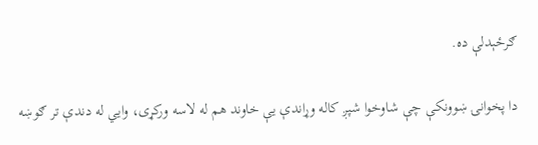ګرځېدلې ده.

دا پخوانۍ ښوونکې چې شاوخوا شپږ کاله وړاندې یې خاوند هم له لاسه ورکړی، وایي له دندې تر ګوښه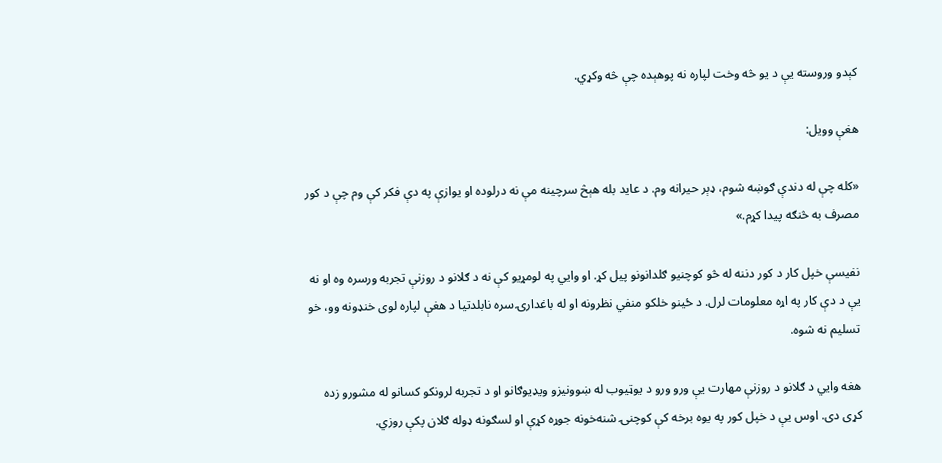کېدو وروسته یې د یو څه وخت لپاره نه پوهېده چې څه وکړي.

هغې وویل:

«کله چې له دندې ګوښه شوم، ډېر حیرانه وم. د عاید بله هېڅ سرچینه مې نه درلوده او یوازې په دې فکر کې وم چې د کور مصرف به څنګه پیدا کړم.»

نفیسې خپل کار د کور دننه له څو کوچنیو ګلدانونو پیل کړ. او وایي په لومړیو کې نه د ګلانو د روزنې تجربه ورسره وه او نه یې د دې کار په اړه معلومات لرل. د ځینو خلکو منفي نظرونه او له باغدارۍ سره نابلدتیا د هغې لپاره لوی خنډونه وو، خو تسلیم نه شوه.

هغه وایي د ګلانو د روزنې مهارت یې ورو ورو د یوټیوب له ښوونیزو ویډیوګانو او د تجربه لرونکو کسانو له مشورو زده کړی دی. اوس یې د خپل کور په یوه برخه کې کوچنۍ شنه‌خونه جوړه کړې او لسګونه ډوله ګلان پکې روزي.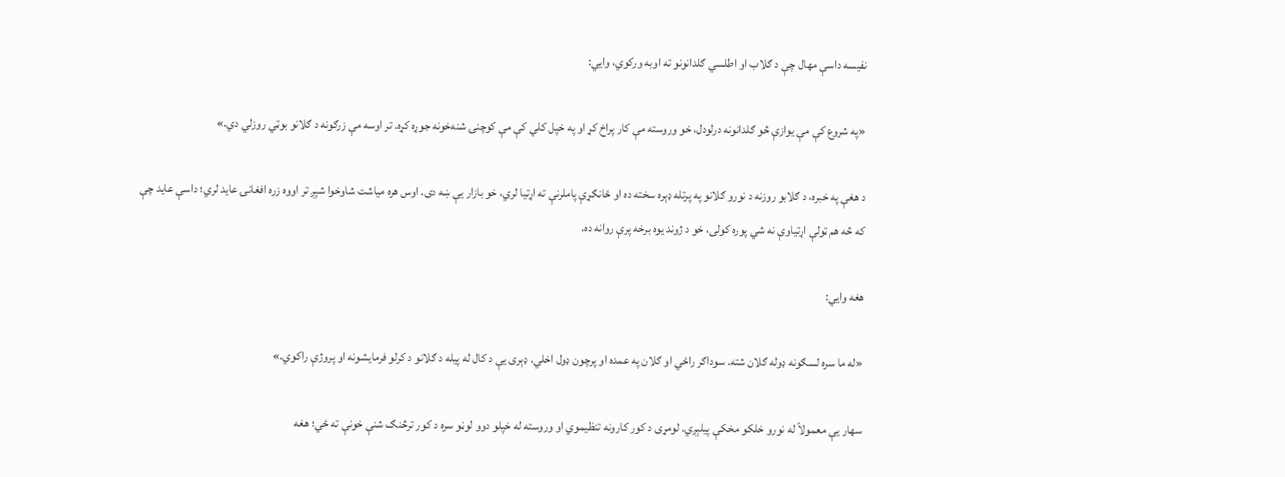نفیسه داسې مهال چې د ګلاب او اطلسي ګلدانونو ته اوبه ورکوي، وایي:

«په شروع کې مې یوازې څو ګلدانونه درلودل، خو وروسته مې کار پراخ کړ او په خپل کلي کې مې کوچنۍ شنه‌خونه جوړه کړه. تر اوسه مې زرګونه د ګلانو بوټي روزلي دي.»

د هغې په خبره، د ګلابو روزنه د نورو ګلانو په پرتله ډېره سخته ده او ځانګړې پاملرنې ته اړتیا لري، خو بازار یې ښه دی. اوس هره میاشت شاوخوا شپږ تر اووه زره افغانۍ عاید لري؛ داسې عاید چې که څه هم ټولې اړتیاوې نه شي پوره کولی، خو د ژوند یوه برخه پرې روانه ده.

هغه وایي:

«له ما سره لسګونه ډوله ګلان شته. سوداګر راځي او ګلان په عمده او پرچون ډول اخلي. ډېری یې د کال له پیله د ګلانو د کرلو فرمایشونه او پروژې راکوي.»

سهار یې معمولاً له نورو خلکو مخکې پیلېږي. لومړی د کور کارونه تنظیموي او وروسته له خپلو دوو لوڼو سره د کور ترڅنګ شنې خونې ته ځي؛ هغه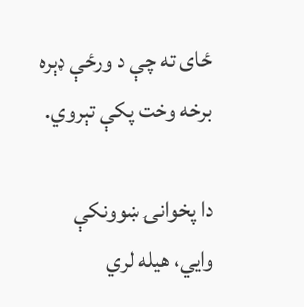ځای ته چې د ورځې ډېره برخه وخت پکې تېروي.

دا پخوانۍ ښوونکې وایي، هیله لري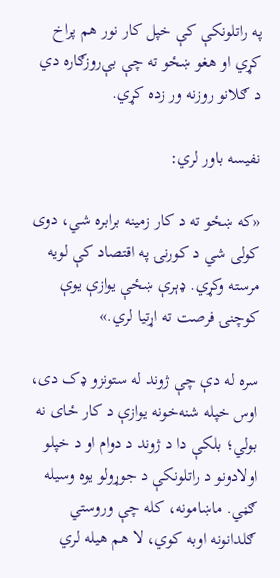په راتلونکې کې خپل کار نور هم پراخ کړي او هغو ښځو ته چې بې‌روزګاره دي د ګلانو روزنه ور زده کړي.

نفیسه باور لري:

«که ښځو ته د کار زمینه برابره شي، دوی کولی شي د کورنۍ په اقتصاد کې لویه مرسته وکړي. ډېرې ښځې یوازې یوې کوچنۍ فرصت ته اړتیا لري.»

سره له دې چې ژوند له ستونزو ډک دی، اوس خپله شنه‌خونه یوازې د کار ځای نه بولي؛ بلکې دا د ژوند د دوام او د خپلو اولادونو د راتلونکې د جوړولو یوه وسیله ګڼي. ماښامونه، کله چې وروستي ګلدانونه اوبه کوي، لا هم هیله لري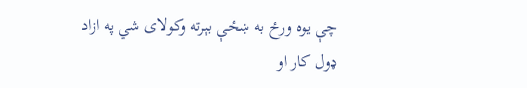چې یوه ورځ به ښځې بېرته وکولای شي په ازاد ډول کار او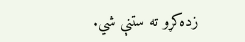زده‌کړو ته ستنې شي.